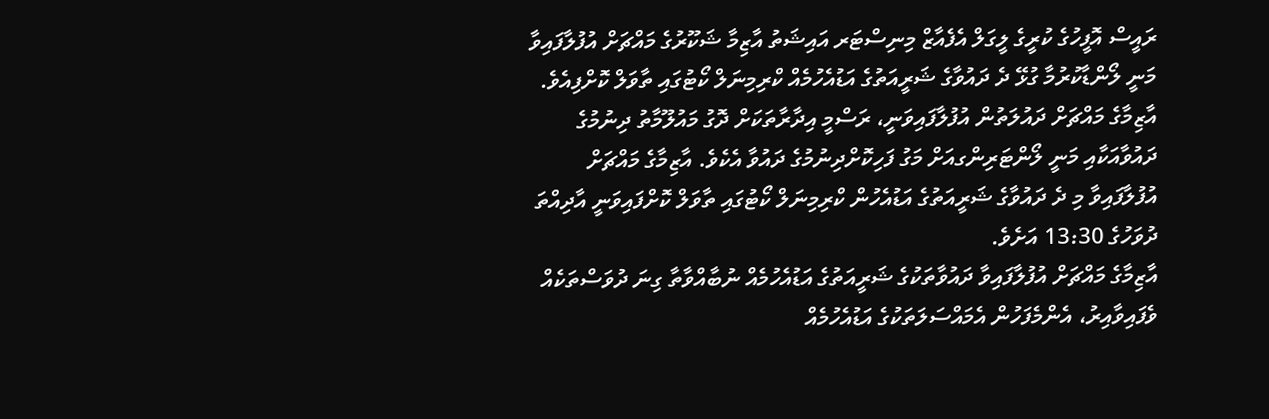ރައީސް އޮފީހުގެ ކުރީގެ ލީގަލް އެފެއާޒް މިނިސްޓަރ އައިޝަތު އާޒިމާ ޝަކޫރުގެ މައްޗަށް އުފުލާފައިވާ މަނީ ލޯންޑާކުރުމާ ގުޅޭ ދެ ދައުވާގެ ޝަރީއަތުގެ އަޑުއެހުމެއް ކްރިމިނަލް ކޯޓުގައި ތާވަލް ކޮށްފިއެވެ.
އާޒިމާގެ މައްޗަށް ދައުލަތުން އުފުލާފައިވަނީ، ރަސްމީ އިދާރާތަކަށް ދޮގު މައުލޫމާތު ދިނުމުގެ ދައުވާއަކާއި މަނީ ލޯންޓަރިންގއަށް މަގު ފަހިކޮށްދިނުމުގެ ދައުވާ އެކެވެ. އާޒިމާގެ މައްޗަށް އުފުލާފައިވާ މި ދެ ދައުވާގެ ޝަރީއަތުގެ އަޑުއެހުން ކްރިމިނަލް ކޯޓުގައި ތާވަލް ކޮށްފައިވަނީ އާދިއްތަ ދުވަހުގެ 13:30 އަށެވެ.
އާޒިމާގެ މައްޗަށް އުފުލާފައިވާ ދައުވާތަކުގެ ޝަރީއަތުގެ އަޑުއެހުމެއް ނުބާއްވާތާ ގިނަ ދުވަސްތަކެއް ވެފައިވާއިރު، އެންމެފަހުން އެމައްސަލަތަކުގެ އަޑުއެހުމެއް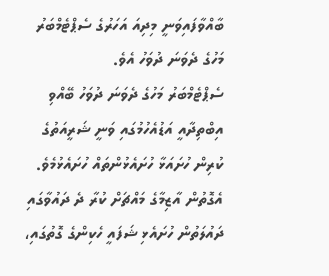ބާއްވާފައިވަނީ މިދިއަ އަހަރުގެ ސެޕްޓެމްބަރު މަހުގެ ދެވަނަ ދުވަހު އެވެ.
ސެޕްޓެމްބަރު މަހުގެ ދެވަނަ ދުވަހު ބޭއްވި އިބްތިދާއީ އަޑުއެހުމުގައި ވަނީ ޝަރީއަތުގެ ކުރިން ހުށައަޅާ ހުށައެޅުންތައް ހުށައެޅުމެވެ. އެގޮތުން އާޒިމާގެ މައްޗަށް ކުރާ ދެ ދައުވާގައި ދައުލަތުން ހުށައެޅި ޝަފައީ ހެކިންގެ ގޮތުގައި،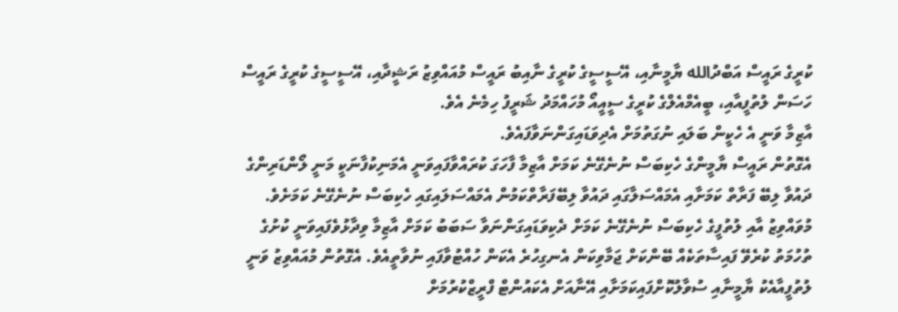ކުރީގެ ރައީސް އަބްދުالله ޔާމީނާއި، އޭސީސީގެ ކުރީގެ ނާއިބު ރައީސް މުއައްވިޒު ރަޝީދާއި، އޭސީސީގެ ކުރީގެ ރައީސް ހަސަން ލުތުފީއާއި، ބީއެމްއެލްގެ ކުރީގެ ސީއީއޯ މުހައްމަދު ޝަރީފު ހިމެނެ އެވެ.
އާޒިމާ ވަނީ އެ ހެކީން ބަލައި ނުގަތުމަށް އެދިވަޑައިގަންނަވާފައެވެ.
އެގޮތުން ރައީސް ޔާމީންގެ ހެކިބަސް ނުނެގޭނެ ކަމަށް އާޒިމާ ފާހަގަ ކުރައްވާފައިވަނީ އެމަނިކުފާނަކީ މަނީ ލޯންޑަރިންގެ ދައުވާ ލިބޭ ފަރާތް ކަމަށާއި އެމައްސަލާގައި ދައުވާ ލިބޭފަރާތްކަމުން އެމައްސަލައިގައި ހެކިބަސް ނުނެގޭނެ ކަމަށެވެ.
މުވައްވިޒު އާއި ލުތުފީގެ ހެކިބަސް ނުނެގޭނެ ކަމަށް ދެކިވަޑައިގަންނަވާ ސަބަބު ކަމަށް އާޒިމާ ވިދާޅުވެފައިވަނީ ކުށުގެ ތުހުމަތު ކުރެވޭ ފައިސާތަކެއް ބޭންކަށް ޖަމާވިކަން އެނގިހުރެ އެކަން ހުއްޓުވާފައި ނުވާތީއެވެ. އެގޮތުން މުއައްވިޒު ވަނީ ލުތުފީއާއެކު ޔާމީނާއި ސުވާލުކޮށްފައިކަމަށާއި އޭނާއަށް އެކައުންޓް ފްރީޒްކުރުމަށް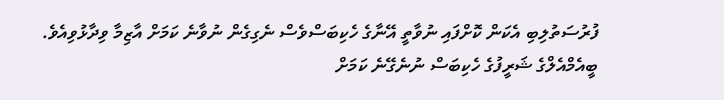ފުރުސަތުލިބި އެކަން ކޮށްފައި ނުވާތީ އޭނާގެ ހެކިބަސްވެސް ނެގިގެން ނުވާނެ ކަމަށް އާޒިމާ ވިދާޅުވިއެވެ.
ބީއެމްއެލްގެ ޝަރީފުގެ ހެކިބަސް ނުނެގޭނެ ކަމަށް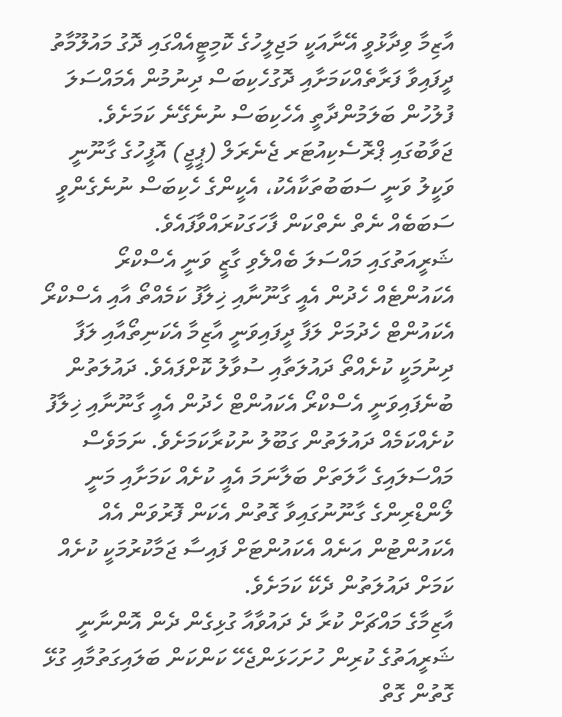އާޒިމާ ވިދާޅުވީ އޭނާއަކީ މަޖިލީހުގެ ކޮމިޓީއެއްގައި ދޮގު މައުލޫމާތު ދީފައިވާ ފަރާތެއްކަމަށާއި ދޮގުހެކިބަސް ދިނުމުން އެމައްސަލަ ފުލުހުން ބަލަމުންދާތީ އެހެކިބަސް ނުނެގޭނެ ކަމަށެވެ.
ޖަވާބުގައި ޕްރޮސެކިއުޓަރ ޖެނެރަލް (ޕީޖީ) އޮފީހުގެ ގާނޫނީ ވަކީލު ވަނީ ސަބަބުތަކާއެކު، އެކީންގެ ހެކިބަސް ނުނެގެންވީ ސަބަބެއް ނެތް ނެތްކަން ފާހަގަކުރައްވާފައެވެ.
ޝަރީއަތުގައި މައްސަލަ ބެއްލެވި ގާޒީ ވަނީ އެސްކްރޯ އެކައުންޓެއް ހެދުން އެއީ ގާނޫނާއި ޚިލާފު ކަމެއްތޯ އާއި އެސްކްރޯ އެކައުންޓް ހެދުމަށް ލަފާ ދީފައިވަނީ އާޒިމާ އެކަނިތޯއާއި ލަފާ ދިނުމަކީ ކުށެއްތޯ ދައުލަތާއި ސުވާލު ކޮށްފައެވެ. ދައުލަތުން ބުނެފައިވަނީ އެސްކްރޯ އެކައުންޓް ހެދުން އެއީ ގާނޫނާއި ޚިލާފު ކުށެއްކަމެއް ދައުލަތުން ގަބޫލު ނުކުރާކަމަށެވެ. ނަމަވެސް މައްސަލައިގެ ހާލަތަށް ބަލާނަމަ އެއީ ކުށެއް ކަމަށާއި މަނީ ލޯންޑްރިންގެ ގާނޫނުގައިވާ ގޮތުން އެކަން ފޮރުވަން އެއް އެކައުންޓުން އަނެއް އެކައުންޓަށް ފައިސާ ޖަމާކުރުމަކީ ކުށެއް ކަމަށް ދައުލަތުން ދެކޭ ކަމަށެވެ.
އާޒިމާގެ މައްޗަށް ކުރާ ދެ ދައުވާއާ ގުޅިގެން ދެން އޮންނާނީ ޝަރީއަތުގެ ކުރިން ހުށަހަޅަންޖެހޭ ކަންކަން ބަލައިގަތުމާއި ގުޅޭ ގޮތުން ގޮތް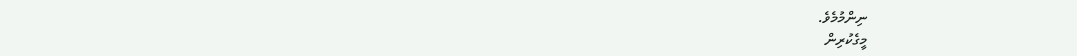ނިންމުމެވެ.
މީގެކުރިން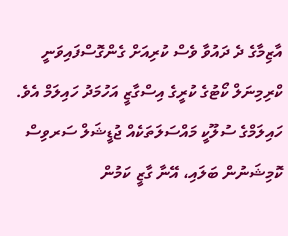އާޒިމާގެ ދެ ދައުވާ ވެސް ކުރިއަށް ގެންގޮސްފައިވަނީ ކްރިމިނަލް ކޯޓުގެ ކުރީގެ އިސްގާޒީ އަހުމަދު ހައިލަމް އެވެ. ހައިލަމްގެ ސުލޫކީ މައްސަލަތަކެއް ޖުޑީޝަލް ސަރވިސް ކޮމިޝަނުން ބަލައި، އޭނާ ގާޒީ ކަމުން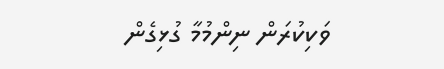ވަކިކުރަން ނިންމުމާ ގުޅިގެން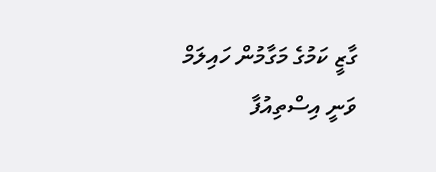ގާޒީ ކަމުގެ މަގާމުން ހައިލަމް ވަނީ އިސްތިއުފާ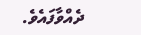ދެއްވާފައެވެ.